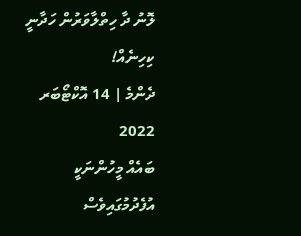ލޮނު ދާ ހިތްލާވަރުން ހަދާނީ ކިހިނެއް!
ދެންމެ | 14 އޮކްޓޯބަރ 2022
ބައެއް މީހުންނަކީ އުފެދުމުގައިވެސް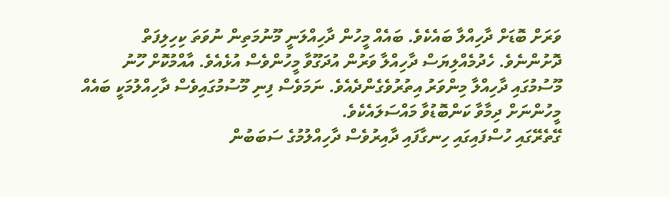ވަރަށް ބޮޑަށް ދާހިއްލާ ބައެކެވެ. ބައެއް މީހުން ދާހިއްލަނީ މޫނުމަތިން ނުވަތަ ކިހިލިފަތް ދޮށުންނެވެ. ހެދުމެއްލިޔަސް ދާހިއްލާ ވަރުން އުދަގޫވާ މީހުންވެސް އުޅެއެވެ. އާއްމުކޮށް ހޫނު މޫސުމުގައި ދާހިއްލާ މިންވަރު އިތުރުވެގެންދެއެވެ. ނަމަވެސް ފިނި މޫސުމުގައިވެސް ދާހިއްލުމަކީ ބައެއް މީހުންނަށް ދިމާވާ ކަންބޮޑުވާ މައްސަލައެކެވެ.
ގޭތެރޭގައި ހުސްފައިގައި ހިނގާފައި ދާއިރުވެސް ދާހިއްލުމުގެ ސަބަބުން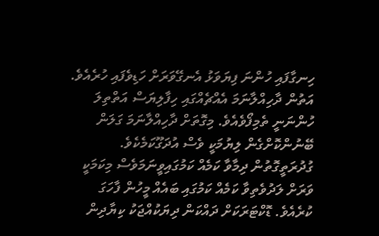ހިނގާފައި ހުންނަ ފިޔަވަޅު އެނގޭވަރަށް ހަޑިވެފައި ހުރެއެވެ. އަތުން ދާހިއްލާނަމަ އެއްޗެއްގައި ހިފާލިޔަސް އަތްތިލަ ހުންނަނީ ތެމިފޯވެއެވެ. މިގޮތަށް ދާހިއްލާނަމަ ގަލަން ބޭނުންކޮށްގެން ލިޔުމަކީ ވެސް އުދަގޫކަމެކެވެ.
ގުދުރަތީގޮތުން ދިމާވާ ކަމެއް ކަމުގައިވީނަމަވެސް މިކަމަކީ ވަރަށް ލަދުވެތިވާ ކަމެއް ކަމުގައި ބައެއް މީހުން ފާހަގަ ކުރެއެވެ. ޑޮކްޓަރަކަށް ދައްކަން ދިޔަކުއްޖަކު ކިޔާދިން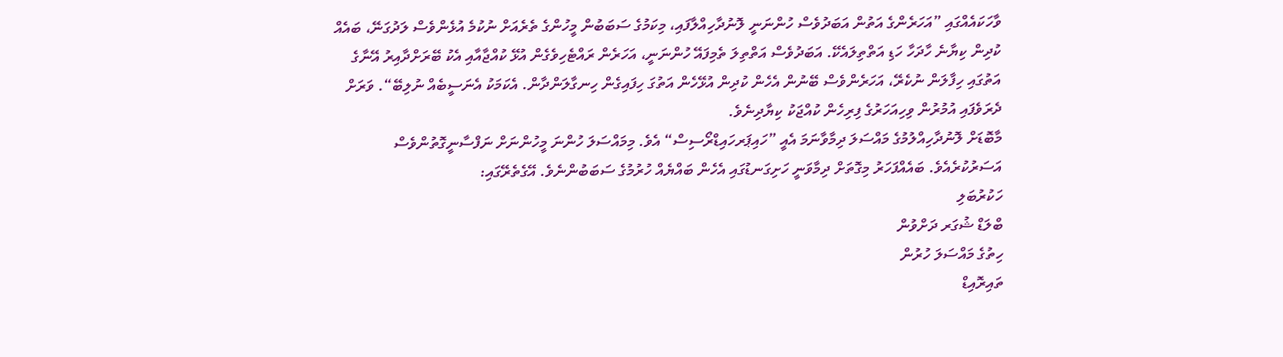ވާހަކައެއްގައި ”އަހަރެންގެ އަތުން އަބަދުވެސް ހުންނަނީ ލޮނުދާހިއްލާފައި، މިކަމުގެ ސަބަބުން މީހުންގެ ތެރެއަށް ނުކުމެ އުޅެންވެސް ލަދުގަނޭ، ބައެއް ކުދިން ކިޔާނެ ހާދަހާ ހަޑި އަތްތިލައެކޭ. އަބަދުވެސް އަތްތިލަ ތެމިފައޭ ހުންނަނީ، އަހަރެން ރައްޓެހިވެގެން އުޅޭ ކުއްޖާއާއި އެކު ބޭރަށްދާއިރު އޭނާގެ އަތުގައި ހިފާލަން ނުކެރޭ، އަހަރެންވެސް ބޭނުން އެހެން ކުދިން އުޅޭހެން އަތުގަ ހިފައިގެން ހިނގާލަންދާން. އެކަމަކު އެނަސީބެއް ނުލިބޭ“. ވަރަށް ދެރަވެފައި އުމުރުން ވިހިއަހަރުގެ ފިރިހެން ކުއްޖަކު ކިޔާދިނެވެ.
މާބޮޑަށް ލޮނުދާހިއްލުމުގެ މައްސަލަ ދިމާވާނަމަ އެއީ ”ހައިޕަރހައިޑްރޯސިސް“ އެވެ. މިމައްސަލަ ހުންނަ މީހުންނަށް ނަފްސާނީގޮތުންވެސް އަސަރުކުރެއެވެ. ބައެއްފަހަރު މިގޮތަށް ދިމާވަނީ ހަށިގަނޑުގައި އެހެން ބައްޔެއް ހުރުމުގެ ސަބަބުންނެވެ. އޭގެތެރޭގައި:
ހަކުރުބަލި
ބްލަޑް ޝުގަރ ދަށްވުން
ހިތުގެ މައްސަލަ ހުރުން
ތައިރޮއިޑް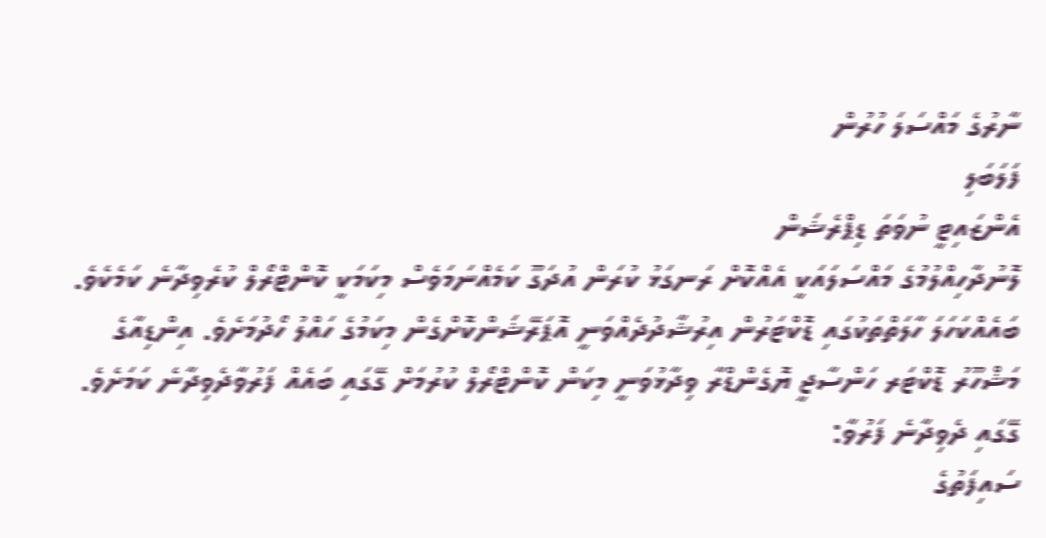ނާރުގެ މައްސަލަ ހުރުން
ފަލަބަލި
އެންޒައިޓީ ނުވަތަ ޑިޕްރެޝަން
ލޮނުދާހިއްލުމުގެ މައްސަލައަކީ އެއްކޮށް ރަނގަޅު ކުރަން އުދަގޫ ކަމެއްނަމަވެސް މިކަމަކީ ކޮންޓްރޯލް ކުރެވިދާނެ ކަމެކެވެ. ބައެއްކަހަލަ ހާލަތްތަކުގައި ޑޮކްޓަރުން އިރުޝާދުދެއްވަނީ އޮޕަރޭޝަންކޮށްގެން މިކަމުގެ ހައްލު ހޯދުމަށެވެ. އިންޑިއާގެ މަޝްހޫރު ޑޮކްޓަރ ހަންސާޖީ ޔޮގެންޑްރާ ވިދާޅުވަނީ މިކަން ކޮންޓްރޯލް ކުރުމަށް ގޭގައި ބައެއް ފަރުވާދެވިދާނެ ކަމަށެވެ.
ގޭގައި ދެވިދާނެ ފަރުވާ:
ސައިފަތުގެ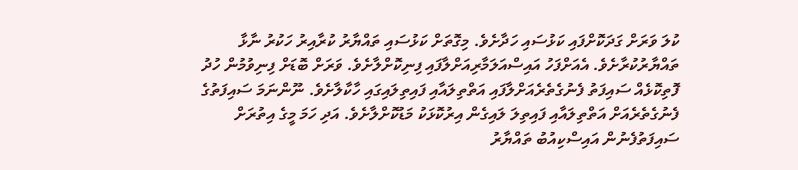ކުލަ ވަރަށް ގަދަކޮށްފައި ކަޅުސައި ހަދާށެވެ. މިގޮތަށް ކަޅުސައި ތައްޔާރު ކުރާއިރު ހަކުރު ނާޅާ ތައްޔާރުކުރާށެވެ. އެއަށްފަހު އައިސްއަލަމާރިއަށްލާފައި ފިނިކޮށްލާށެވެ. ވަރަށް ބޮޑަށް ފިނިވުމުން ހުދު ފޮތިކޮޅެއް ސައިފަތު ފެނުގެތެރެއަށްލާފައި އަތްތިލައާއި ފައިތިލައިގައި ހާކާލާށެވެ. ނޫންނަމަ ސައިފަތުގެ ފެނުގެތެރެއަށް އަތްތިލައާއި ފައިތިލަ ލައިގެން އިރުކޮޅަކު މަޑުކޮށްލާށެވެ. އަދި ހަމަ މީގެ އިތުރަށް ސައިފަތުފެނުން އައިސްކިއުބު ތައްޔާރު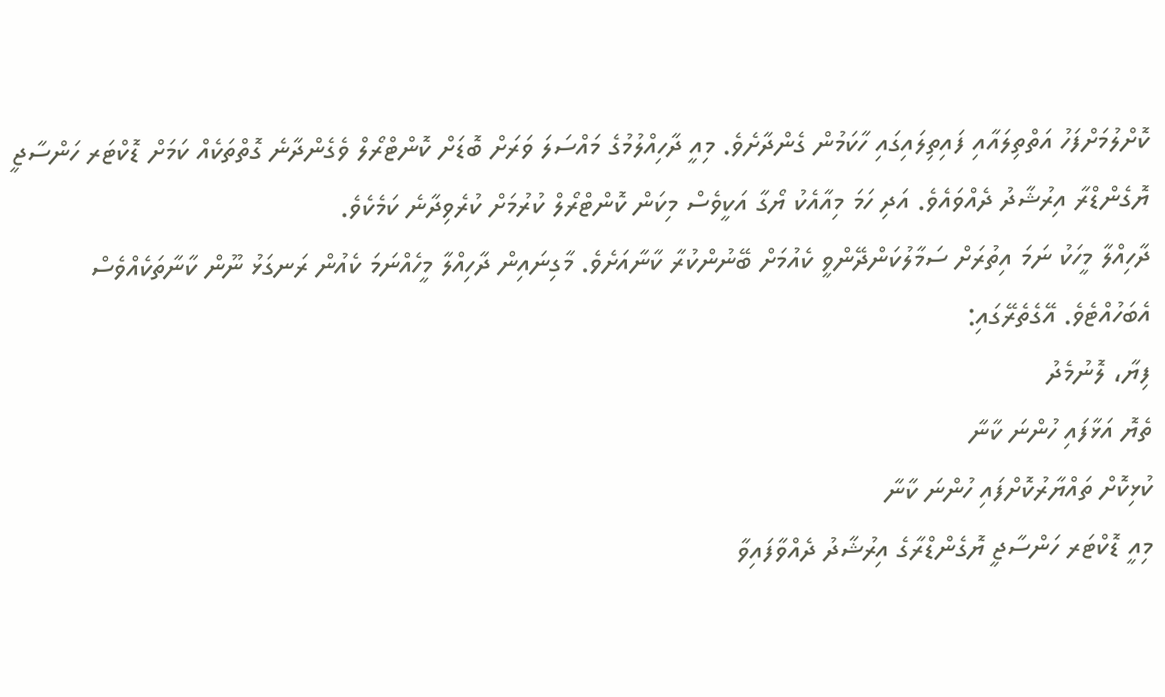ކޮށްލުމަށްފަހު އަތްތިލައާއި ފައިތިލައިގައި ހާކަމުން ގެންދާށެވެ. މިއީ ދާހިއްލުމުގެ މައްސަލަ ވަރަށް ބޮޑަށް ކޮންޓްރޯލް ވެގެންދާނެ ގޮތްތަކެއް ކަމަށް ޑޮކްޓަރ ހަންސާޖީ ޔޮގެންޑްރާ އިރުޝާދު ދެއްވައެވެ. އަދި ހަމަ މިއާއެކު ޔޯގާ އަކީވެސް މިކަން ކޮންޓްރޯލް ކުރުމަށް ކުރެވިދާނެ ކަމެކެވެ.
ދާހިއްލާ މީހަކު ނަމަ އިތުރަށް ސަމާލުކަންދޭންވީ ކެއުމަށް ބޭނުންކުރާ ކާނާއަށެވެ. މާގިނައިން ދާހިއްލާ މީހެއްނަމަ ކެއުން ރަނގަޅު ނޫން ކާނާތަކެއްވެސް އެބަހުއްޓެވެ. އޭގެތެރޭގައި:
ފިޔާ، ލޮނުމެދު
ތެޔޮ އަޅާފައި ހުންނަ ކާނާ
ކުޅިކޮށް ތައްޔާރުކޮށްފައި ހުންނަ ކާނާ
މިއީ ޑޮކްޓަރ ހަންސާޖީ ޔޮގެންޑްރާގެ އިރުޝާދު ދެއްވާފައިވާ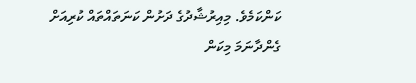ކަންކަމެވެ. މިއިރުޝާދުގެ ދަށުން ކަނަތައްތައް ކުރިއަށް ގެންދާނަމަ މިކަން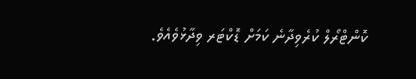ކޮންޓްރޯލް ކުރެވިދާނެ ކަމަށް ޑޮކްޓަރ ވިދާޅުވެއެވެ.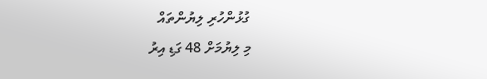ގުޅުންހުރި ލިޔުންތައް
މި ލިޔުމަށް 48 ގަޑި އިރު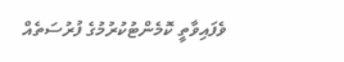ވެފައިވާތީ ކޮމެންޓުކުރުމުގެ ފުރުސަތެއް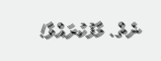ނެތް. މާފުކުރައްވާ!